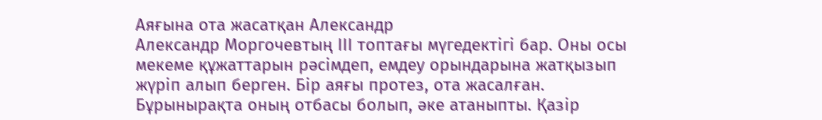Аяғына ота жасатқан Александр
Александр Моргочевтың ІІІ топтағы мүгедектігі бар. Оны осы мекеме құжаттарын рәсімдеп, емдеу орындарына жатқызып жүріп алып берген. Бір аяғы протез, ота жасалған. Бұрынырақта оның отбасы болып, әке атаныпты. Қазір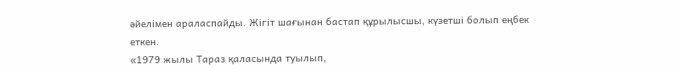әйелімен араласпайды. Жігіт шағынан бастап құрылысшы, күзетші болып еңбек еткен.
«1979 жылы Тараз қаласында туылып,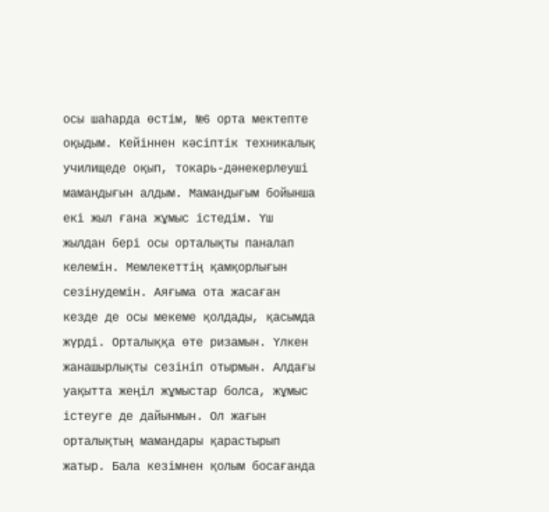осы шаһарда өстім, №6 орта мектепте оқыдым. Кейіннен кәсіптік техникалық училищеде оқып, токарь-дәнекерлеуші мамандығын алдым. Мамандығым бойынша екі жыл ғана жұмыс істедім. Үш жылдан бері осы орталықты паналап келемін. Мемлекеттің қамқорлығын сезінудемін. Аяғыма ота жасаған кезде де осы мекеме қолдады, қасымда жүрді. Орталыққа өте ризамын. Үлкен жанашырлықты сезініп отырмын. Алдағы уақытта жеңіл жұмыстар болса, жұмыс істеуге де дайынмын. Ол жағын орталықтың мамандары қарастырып жатыр. Бала кезімнен қолым босағанда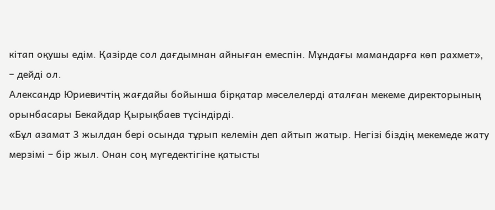кітап оқушы едім. Қазірде сол дағдымнан айныған емеспін. Мұндағы мамандарға көп рахмет», – дейді ол.
Александр Юриевичтің жағдайы бойынша бірқатар мәселелерді аталған мекеме директорының орынбасары Бекайдар Қырықбаев түсіндірді.
«Бұл азамат 3 жылдан бері осында тұрып келемін деп айтып жатыр. Негізі біздің мекемеде жату мерзімі – бір жыл. Онан соң мүгедектігіне қатысты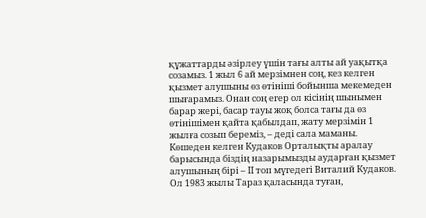құжаттарды әзірлеу үшін тағы алты ай уақытқа созамыз. 1 жыл 6 ай мерзімнен соң, кез келген қызмет алушыны өз өтініші бойынша мекемеден шығарамыз. Онан соң егер ол кісінің шынымен барар жері, басар тауы жоқ болса тағы да өз өтінішімен қайта қабылдап, жату мерзімін 1 жылға созып береміз, – деді сала маманы.
Көшеден келген Кудаков Орталықты аралау барысында біздің назарымызды аударған қызмет алушының бірі – ІІ топ мүгедегі Виталий Кудаков. Ол 1983 жылы Тараз қаласында туған,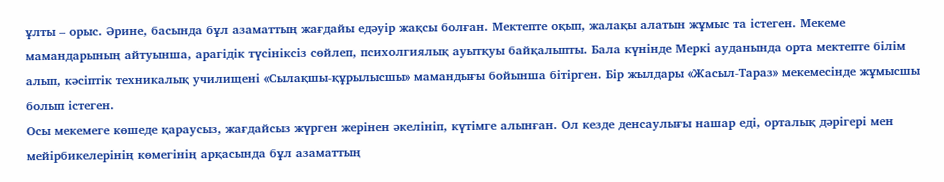ұлты – орыс. Әрине, басында бұл азаматтың жағдайы едәуір жақсы болған. Мектепте оқып, жалақы алатын жұмыс та істеген. Мекеме мамандарының айтуынша, арагідік түсініксіз сөйлеп, психолгиялық ауытқуы байқалыпты. Бала күнінде Меркі ауданында орта мектепте білім алып, кәсіптік техникалық училищені «Сылақшы-құрылысшы» мамандығы бойынша бітірген. Бір жылдары «Жасыл-Тараз» мекемесінде жұмысшы болып істеген.
Осы мекемеге көшеде қараусыз, жағдайсыз жүрген жерінен әкелініп, күтімге алынған. Ол кезде денсаулығы нашар еді, орталық дәрігері мен мейірбикелерінің көмегінің арқасында бұл азаматтың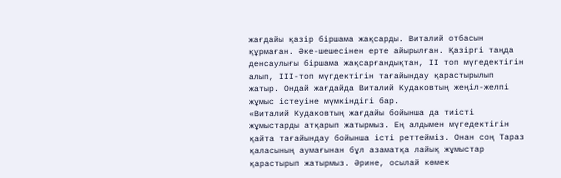жағдайы қазір біршама жақсарды. Виталий отбасын құрмаған. Әке-шешесінен ерте айырылған. Қазіргі таңда денсаулығы біршама жақсарғандықтан, ІІ топ мүгедектігін алып, ІІІ-топ мүгдектігін тағайындау қарастырылып жатыр. Ондай жағдайда Виталий Кудаковтың жеңіл-желпі жұмыс істеуіне мүмкіндігі бар.
«Виталий Кудаковтың жағдайы бойынша да тиісті жұмыстарды атқарып жатырмыз. Ең алдымен мүгедектігін қайта тағайындау бойынша істі реттейміз. Онан соң Тараз қаласының аумағынан бұл азаматқа лайық жұмыстар қарастырып жатырмыз. Әрине, осылай көмек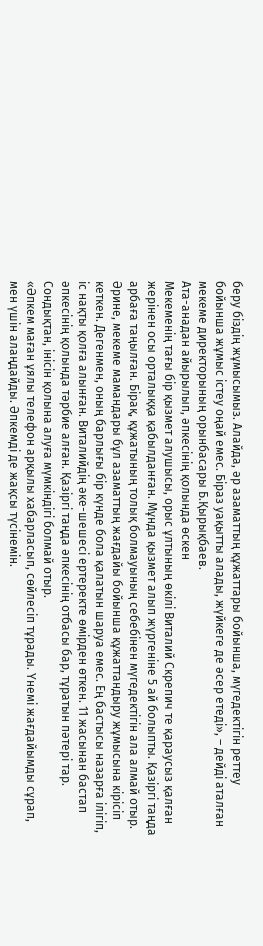беру біздің жұмысымыз. Алайда, әр азаматтың құжаттары бойынша, мүгедектігін реттеу бойынша жұмыс істеу оңай емес. Біраз уақытты алады, жүйкеге де әсер етеді», – дейді аталған мекеме директорының орынбасары Б.Қырықбаев.
Ата-анадан айырылып, әпкесінің қолында өскен
Мекеменің тағы бір қызмет алушысы, орыс ұлтының өкілі Виталий Скрепич те қараусыз қалған жерінен осы орталыққа қабылданған. Мұнда қызмет алып жүргеніне 5 ай болыпты. Қазіргі таңда арбаға таңылған. Бірақ, құжатының толық болмауының себебінен мүгедектігін ала алмай отыр. Әрине, мекеме мамандары бұл азаматтың жағдайы бойынша құжаттандыру жұмысына кірісіп кеткен. Дегенмен, оның барлығы бір күнде бола қалатын шаруа емес. Ең бастысы назарға ілігіп, іс нақты қолға алынған. Виталийдің әке-шешесі ертеректе өмірден өткен. 11 жасынан бастап әпкесінің қолында тәрбие алған. Қазіргі таңда әпкесінің отбасы бар, тұратын пәтері тар. Сондықтан, інісін қолына алуға мүмкіндігі болмай отыр.
«Әпкем маған ұялы телефон арқылы хабарласып, сөйлесіп тұрады. Үнемі жағдайымды сұрап, мен үшін алаңдайды. Әпкемді де жақсы түсінемін.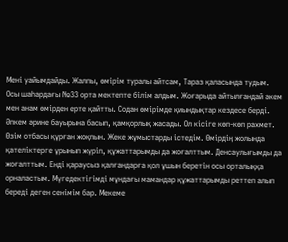Мені уайымдайды. Жалпы, өмірім туралы айтсам, Тараз қаласында тудым. Осы шаһардағы №33 орта мектепте білім алдым. Жоғарыда айтылғандай әкем мен анам өмірден ерте қайтты. Содан өмірімде қиындықтар кездесе берді. Әпкем әрине бауырына басып, қамқорлық жасады. Ол кісіге көп-көп рахмет. Өзім отбасы құрған жоқпын. Жеке жұмыстарды істедім. Өмірдің жолында қателіктерге ұрынып жүріп, құжаттарымды да жоғалттым. Денсаулығымды да жоғалттым. Енді қараусыз қалғандарға қол ұшын беретін осы орталыққа орналастым. Мүгедектігімді мұндағы мамандар құжаттарымды реттеп алып береді деген сенімім бар. Мекеме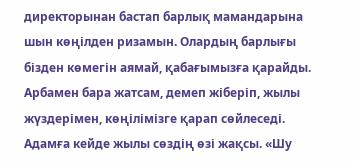директорынан бастап барлық мамандарына шын көңілден ризамын. Олардың барлығы бізден көмегін аямай, қабағымызға қарайды. Арбамен бара жатсам, демеп жіберіп, жылы жүздерімен, көңілімізге қарап сөйлеседі. Адамға кейде жылы сөздің өзі жақсы. «Шу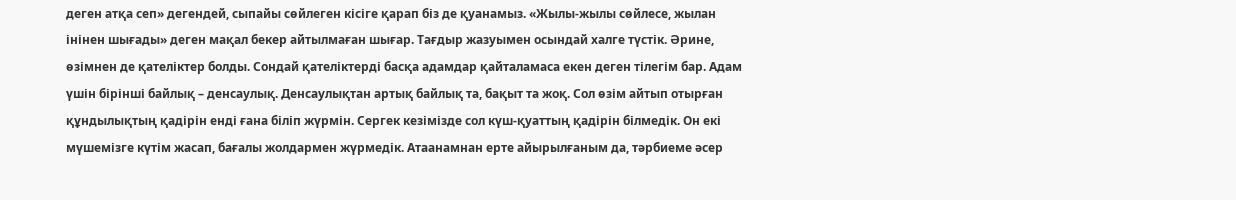деген атқа сеп» дегендей, сыпайы сөйлеген кісіге қарап біз де қуанамыз. «Жылы-жылы сөйлесе, жылан інінен шығады» деген мақал бекер айтылмаған шығар. Тағдыр жазуымен осындай халге түстік. Әрине, өзімнен де қателіктер болды. Сондай қателіктерді басқа адамдар қайталамаса екен деген тілегім бар. Адам үшін бірінші байлық – денсаулық. Денсаулықтан артық байлық та, бақыт та жоқ. Сол өзім айтып отырған құндылықтың қадірін енді ғана біліп жүрмін. Сергек кезімізде сол күш-қуаттың қадірін білмедік. Он екі мүшемізге күтім жасап, бағалы жолдармен жүрмедік. Атаанамнан ерте айырылғаным да, тәрбиеме әсер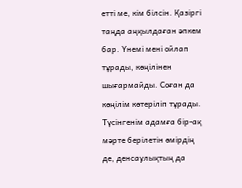етті ме, кім білсін. Қазіргі таңда аңқылдаған әпкем бар. Үнемі мені ойлап тұрады, көңілінен шығармайды. Соған да көңілім көтеріліп тұрады. Түсінгенім адамға бір-ақ мәрте берілетін өмірдің де, денсаулықтың да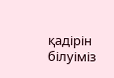қадірін білуіміз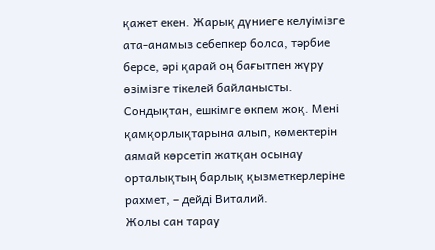қажет екен. Жарық дүниеге келуімізге ата-анамыз себепкер болса, тәрбие берсе, әрі қарай оң бағытпен жүру өзімізге тікелей байланысты. Сондықтан, ешкімге өкпем жоқ. Мені қамқорлықтарына алып, көмектерін аямай көрсетіп жатқан осынау орталықтың барлық қызметкерлеріне рахмет, – дейді Виталий.
Жолы сан тарау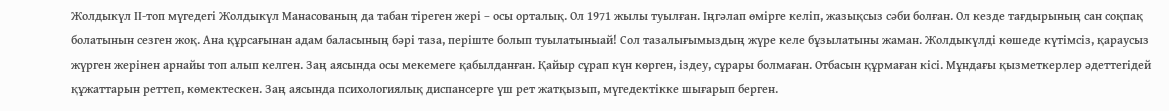Жолдыкүл ІІ-топ мүгедегі Жолдыкүл Манасованың да табан тіреген жері – осы орталық. Ол 1971 жылы туылған. Іңгәлап өмірге келіп, жазықсыз сәби болған. Ол кезде тағдырының сан соқпақ болатынын сезген жоқ. Ана құрсағынан адам баласының бәрі таза, періште болып туылатыныай! Сол тазалығымыздың жүре келе бұзылатыны жаман. Жолдыкүлді көшеде күтімсіз, қараусыз жүрген жерінен арнайы топ алып келген. Заң аясында осы мекемеге қабылданған. Қайыр сұрап күн көрген, іздеу, сұрары болмаған. Отбасын құрмаған кісі. Мұндағы қызметкерлер әдеттегідей құжаттарын реттеп, көмектескен. Заң аясында психологиялық диспансерге үш рет жатқызып, мүгедектікке шығарып берген.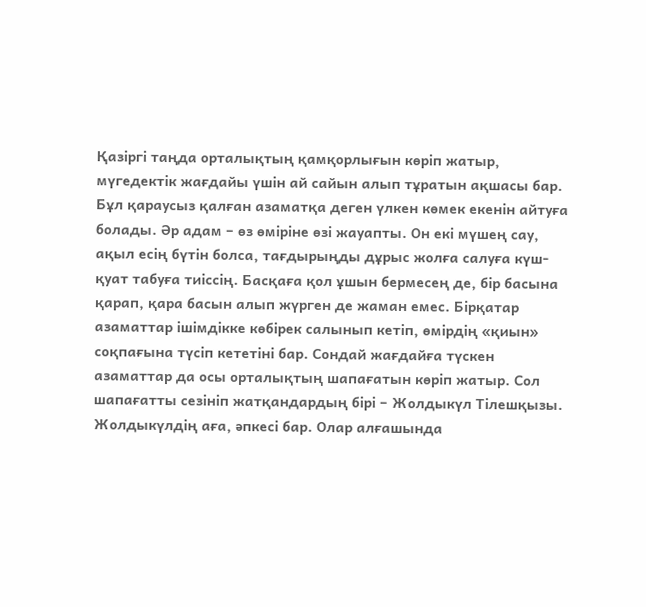Қазіргі таңда орталықтың қамқорлығын көріп жатыр, мүгедектік жағдайы үшін ай сайын алып тұратын ақшасы бар. Бұл қараусыз қалған азаматқа деген үлкен көмек екенін айтуға болады. Әр адам – өз өміріне өзі жауапты. Он екі мүшең сау, ақыл есің бүтін болса, тағдырыңды дұрыс жолға салуға күш-қуат табуға тиіссің. Басқаға қол ұшын бермесең де, бір басына қарап, қара басын алып жүрген де жаман емес. Бірқатар азаматтар ішімдікке көбірек салынып кетіп, өмірдің «қиын» соқпағына түсіп кететіні бар. Сондай жағдайға түскен азаматтар да осы орталықтың шапағатын көріп жатыр. Сол шапағатты сезініп жатқандардың бірі – Жолдыкүл Тілешқызы.
Жолдыкүлдің аға, әпкесі бар. Олар алғашында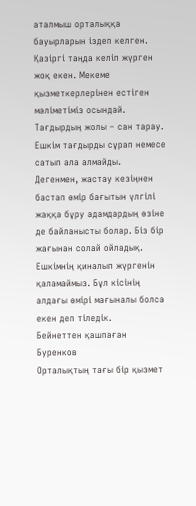аталмыш орталыққа бауырларын іздеп келген. Қазіргі таңда келіп жүрген жоқ екен. Мекеме қызметкерлерінен естіген мәліметіміз осындай. Тағдырдың жолы – сан тарау. Ешкім тағдырды сұрап немесе сатып ала алмайды. Дегенмен, жастау кезіңнен бастап өмір бағытын үлгілі жаққа бұру адамдардың өзіне де байланысты болар. Біз бір жағынан солай ойладық. Ешкімнің қиналып жүргенін қаламаймыз. Бұл кісінің алдағы өмірі мағыналы болса екен деп тіледік.
Бейнеттен қашпаған Буренков
Орталықтың тағы бір қызмет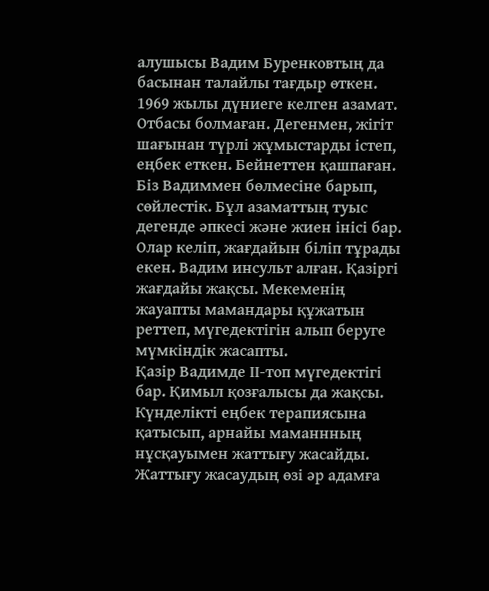алушысы Вадим Буренковтың да басынан талайлы тағдыр өткен. 1969 жылы дүниеге келген азамат. Отбасы болмаған. Дегенмен, жігіт шағынан түрлі жұмыстарды істеп, еңбек еткен. Бейнеттен қашпаған. Біз Вадиммен бөлмесіне барып, сөйлестік. Бұл азаматтың туыс дегенде әпкесі және жиен інісі бар. Олар келіп, жағдайын біліп тұрады екен. Вадим инсульт алған. Қазіргі жағдайы жақсы. Мекеменің жауапты мамандары құжатын реттеп, мүгедектігін алып беруге мүмкіндік жасапты.
Қазір Вадимде ІІ-топ мүгедектігі бар. Қимыл қозғалысы да жақсы. Күнделікті еңбек терапиясына қатысып, арнайы маманнның нұсқауымен жаттығу жасайды. Жаттығу жасаудың өзі әр адамға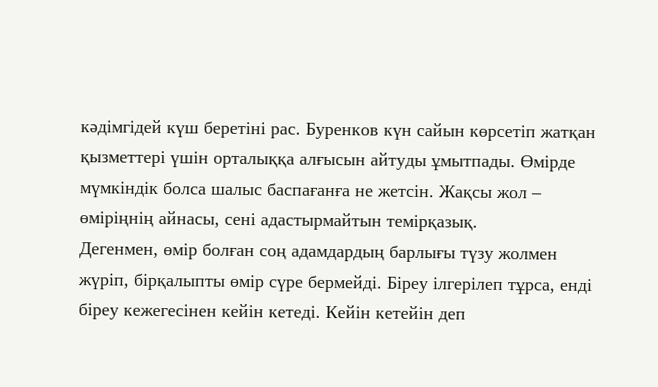кәдімгідей күш беретіні рас. Буренков күн сайын көрсетіп жатқан қызметтері үшін орталыққа алғысын айтуды ұмытпады. Өмірде мүмкіндік болса шалыс баспағанға не жетсін. Жақсы жол – өміріңнің айнасы, сені адастырмайтын темірқазық.
Дегенмен, өмір болған соң адамдардың барлығы түзу жолмен жүріп, бірқалыпты өмір сүре бермейді. Біреу ілгерілеп тұрса, енді біреу кежегесінен кейін кетеді. Кейін кетейін деп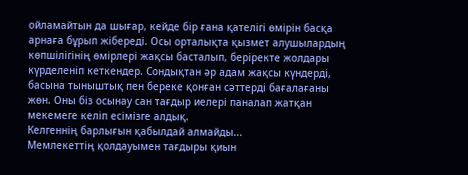ойламайтын да шығар, кейде бір ғана қателігі өмірін басқа арнаға бұрып жібереді. Осы орталықта қызмет алушылардың көпшілігінің өмірлері жақсы басталып, беріректе жолдары күрделеніп кеткендер. Сондықтан әр адам жақсы күндерді, басына тыныштық пен береке қонған сәттерді бағалағаны жөн. Оны біз осынау сан тағдыр иелері паналап жатқан мекемеге келіп есімізге алдық.
Келгеннің барлығын қабылдай алмайды...
Мемлекеттің қолдауымен тағдыры қиын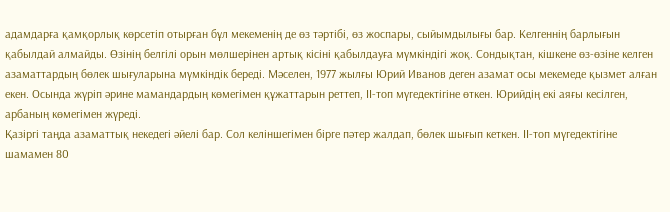адамдарға қамқорлық көрсетіп отырған бұл мекеменің де өз тәртібі, өз жоспары, сыйымдылығы бар. Келгеннің барлығын қабылдай алмайды. Өзінің белгілі орын мөлшерінен артық кісіні қабылдауға мүмкіндігі жоқ. Сондықтан, кішкене өз-өзіне келген азаматтардың бөлек шығуларына мүмкіндік береді. Мәселен, 1977 жылғы Юрий Иванов деген азамат осы мекемеде қызмет алған екен. Осында жүріп әрине мамандардың көмегімен құжаттарын реттеп, ІІ-топ мүгедектігіне өткен. Юрийдің екі аяғы кесілген, арбаның көмегімен жүреді.
Қазіргі таңда азаматтық некедегі әйелі бар. Сол келіншегімен бірге пәтер жалдап, бөлек шығып кеткен. ІІ-топ мүгедектігіне шамамен 80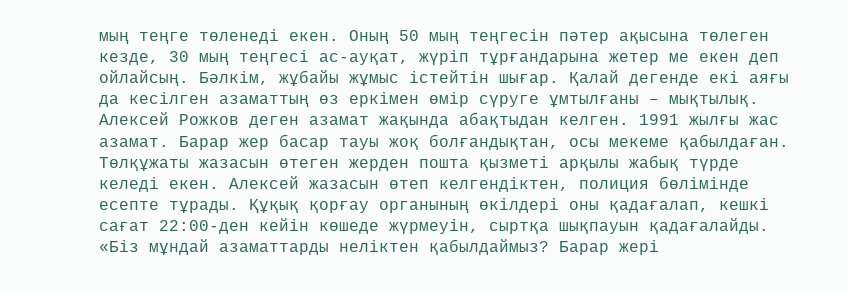мың теңге төленеді екен. Оның 50 мың теңгесін пәтер ақысына төлеген кезде, 30 мың теңгесі ас-ауқат, жүріп тұрғандарына жетер ме екен деп ойлайсың. Бәлкім, жұбайы жұмыс істейтін шығар. Қалай дегенде екі аяғы да кесілген азаматтың өз еркімен өмір сүруге ұмтылғаны – мықтылық. Алексей Рожков деген азамат жақында абақтыдан келген. 1991 жылғы жас азамат. Барар жер басар тауы жоқ болғандықтан, осы мекеме қабылдаған. Төлқұжаты жазасын өтеген жерден пошта қызметі арқылы жабық түрде келеді екен. Алексей жазасын өтеп келгендіктен, полиция бөлімінде есепте тұрады. Құқық қорғау органының өкілдері оны қадағалап, кешкі сағат 22:00-ден кейін көшеде жүрмеуін, сыртқа шықпауын қадағалайды.
«Біз мұндай азаматтарды неліктен қабылдаймыз? Барар жері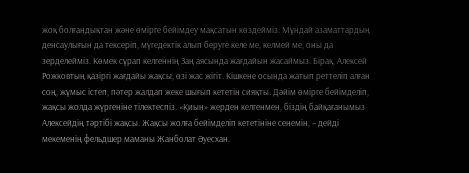жоқ болғандықтан және өмірге бейімдеу мақсатын көздейміз. Мұндай азаматтардың денсаулығын да тексеріп, мүгедектік алып беруге келе ме, келмей ме, оны да зерделейміз. Көмек сұрап келгеннің Заң аясында жағдайын жасаймыз. Бірақ, Алексей Рожковтың қазіргі жағдайы жақсы, өзі жас жігіт. Кішкене осында жатып реттеліп алған соң, жұмыс істеп, пәтер жалдап жеке шығып кететін сияқты. Дәйім өмірге бейімделіп, жақсы жолда жүргеніне тілектеспіз. «Қиын» жерден келгенмен, біздің байқағанымыз Алексейдің тәртібі жақсы. Жақсы жолға бейімделіп кететініне сенемін, – дейді мекеменің фельдшер маманы Жанболат Әуесхан.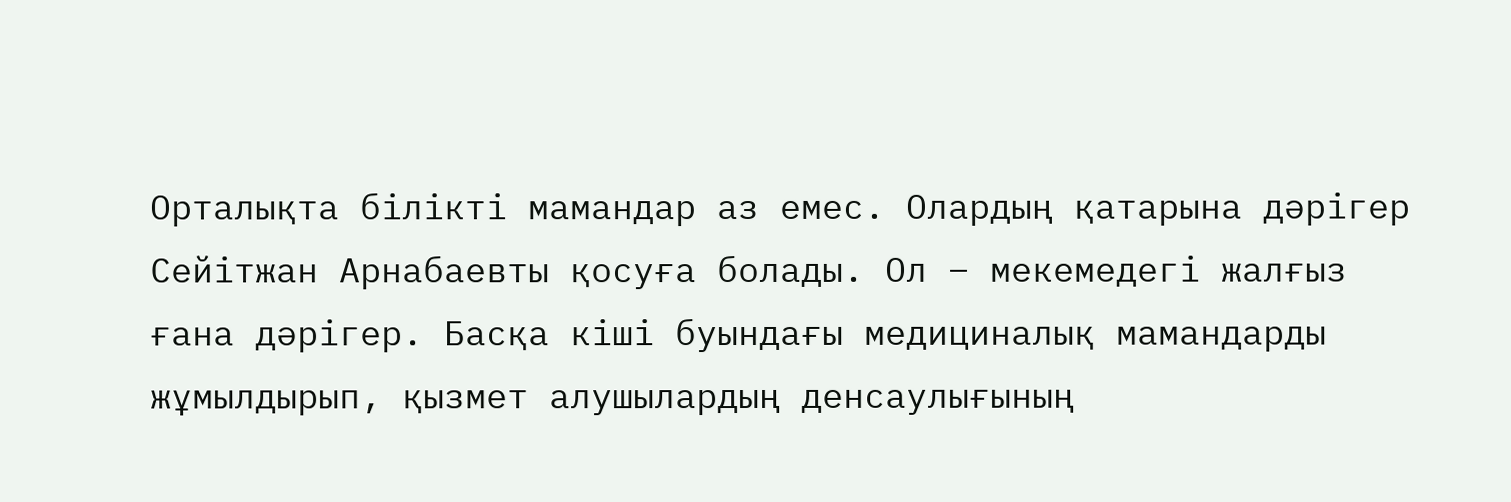Орталықта білікті мамандар аз емес. Олардың қатарына дәрігер Сейітжан Арнабаевты қосуға болады. Ол – мекемедегі жалғыз ғана дәрігер. Басқа кіші буындағы медициналық мамандарды жұмылдырып, қызмет алушылардың денсаулығының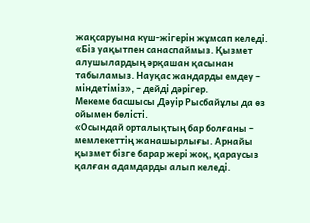жақсаруына күш-жігерін жұмсап келеді.
«Біз уақытпен санаспаймыз. Қызмет алушылардың әрқашан қасынан табыламыз. Науқас жандарды емдеу – міндетіміз», – дейді дәрігер.
Мекеме басшысы Дәуір Рысбайұлы да өз ойымен бөлісті.
«Осындай орталықтың бар болғаны – мемлекеттің жанашырлығы. Арнайы қызмет бізге барар жері жоқ, қараусыз қалған адамдарды алып келеді.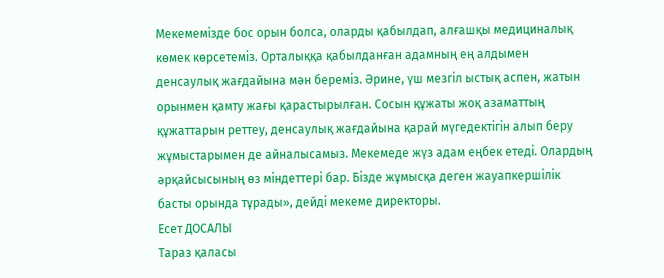Мекемемізде бос орын болса, оларды қабылдап, алғашқы медициналық көмек көрсетеміз. Орталыққа қабылданған адамның ең алдымен денсаулық жағдайына мән береміз. Әрине, үш мезгіл ыстық аспен, жатын орынмен қамту жағы қарастырылған. Сосын құжаты жоқ азаматтың құжаттарын реттеу, денсаулық жағдайына қарай мүгедектігін алып беру жұмыстарымен де айналысамыз. Мекемеде жүз адам еңбек етеді. Олардың әрқайсысының өз міндеттері бар. Бізде жұмысқа деген жауапкершілік басты орында тұрады», дейді мекеме директоры.
Есет ДОСАЛЫ
Тараз қаласы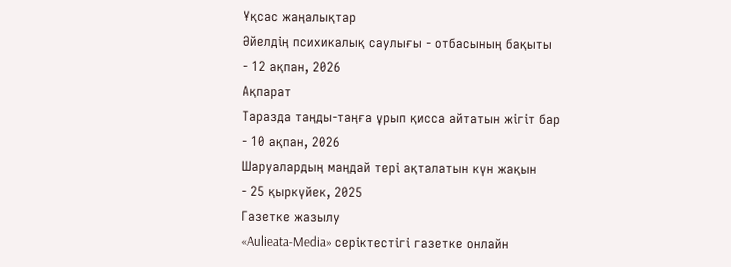Ұқсас жаңалықтар
Әйелдің психикалық саулығы - отбасының бақыты
- 12 ақпан, 2026
Ақпарат
Таразда таңды-таңға ұрып қисса айтатын жігіт бар
- 10 ақпан, 2026
Шаруалардың маңдай тері ақталатын күн жақын
- 25 қыркүйек, 2025
Газетке жазылу
«Aulieata-Media» серіктестігі газетке онлайн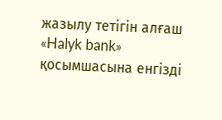жазылу тетігін алғаш «Halyk bank» қосымшасына енгізді